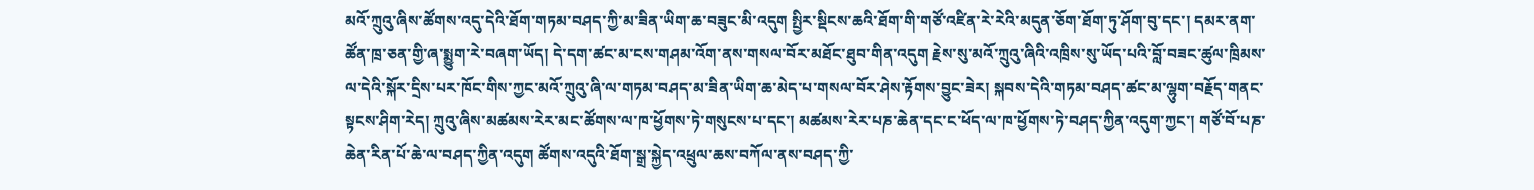མའོ་ཀྲུའུ་ཞིས་ཚོགས་འདུ་དེའི་ཐོག་གཏམ་བཤད་ཀྱི་མ་ཟིན་ཡིག་ཆ་བཟུང་མི་འདུག སྤྱིར་སྡིངས་ཆའི་ཐོག་གི་གཙོ་འཛིན་རེ་རེའི་མདུན་ཅོག་ཐོག་ཏུ་ཤོག་བུ་དང་། དམར་ནག་ཚོན་ཁྲ་ཅན་གྱི་ཞ་སྨྱུག་རེ་བཞག་ཡོད། དེ་དག་ཚང་མ་ངས་གཤམ་འོག་ནས་གསལ་བོར་མཐོང་ཐུབ་གིན་འདུག རྗེས་སུ་མའོ་ཀྲུའུ་ཞིའི་འཁྲིས་སུ་ཡོད་པའི་བློ་བཟང་ཚུལ་ཁྲིམས་ལ་དེའི་སྐོར་དྲིས་པར་ཁོང་གིས་ཀྱང་མའོ་ཀྲུའུ་ཞི་ལ་གཏམ་བཤད་མ་ཟིན་ཡིག་ཆ་མེད་པ་གསལ་བོར་ཤེས་རྟོགས་བྱུང་ཟེར། སྐབས་དེའི་གཏམ་བཤད་ཚང་མ་ལྷུག་བརྗོད་གནང་སྟངས་ཤིག་རེད། ཀྲུའུ་ཞིས་མཚམས་རེར་མང་ཚོགས་ལ་ཁ་ཕྱོགས་ཏེ་གསུངས་པ་དང་། མཚམས་རེར་པཎ་ཆེན་དང་ང་ཕོད་ལ་ཁ་ཕྱོགས་ཏེ་བཤད་ཀྱིན་འདུག་ཀྱང་། གཙོ་བོ་པཎ་ཆེན་རིན་པོ་ཆེ་ལ་བཤད་ཀྱིན་འདུག ཚོགས་འདུའི་ཐོག་སྒྲ་སྐྱེད་འཕྲུལ་ཆས་བཀོལ་ནས་བཤད་ཀྱི་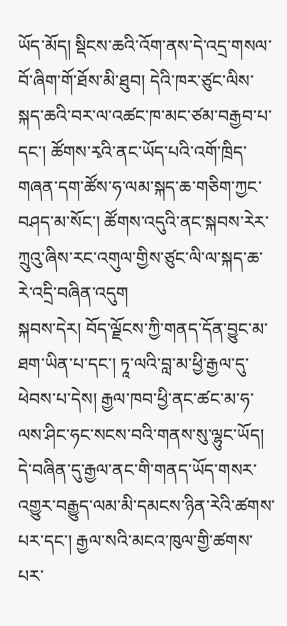ཡོད་མོད། སྡིངས་ཆའི་འོག་ནས་དེ་འདྲ་གསལ་བོ་ཞིག་གོ་ཐོས་མི་ཐུབ། དེའི་ཁར་ཙུང་ལིས་སྐད་ཆའི་བར་ལ་འཚང་ཁ་མང་ཙམ་བརྒྱབ་པ་དང་། ཚོགས་རྭའི་ནང་ཡོད་པའི་འགོ་ཁྲིད་གཞན་དག་ཚོས་ཧ་ལམ་སྐད་ཆ་གཅིག་ཀྱང་བཤད་མ་སོང་། ཚོགས་འདུའི་ནང་སྐབས་རེར་ཀྲུའུ་ཞིས་རང་འགུལ་གྱིས་ཙུང་ལི་ལ་སྐད་ཆ་རེ་འདྲི་བཞིན་འདུག
སྐབས་དེར། བོད་ལྗོངས་ཀྱི་གནད་དོན་བྱུང་མ་ཐག་ཡིན་པ་དང་། ཏཱ་ལའི་བླ་མ་ཕྱི་རྒྱལ་དུ་ཕེབས་པ་དེས། རྒྱལ་ཁབ་ཕྱི་ནང་ཚང་མ་ཧ་ལས་ཤིང་ཧང་སངས་བའི་གནས་སུ་ལྷུང་ཡོད། དེ་བཞིན་དུ་རྒྱལ་ནང་གི་གནད་ཡོད་གསར་འགྱུར་བརྒྱུད་ལམ་མི་དམངས་ཉིན་རེའི་ཚགས་པར་དང་། རྒྱལ་སའི་མངའ་ཁུལ་གྱི་ཚགས་པར་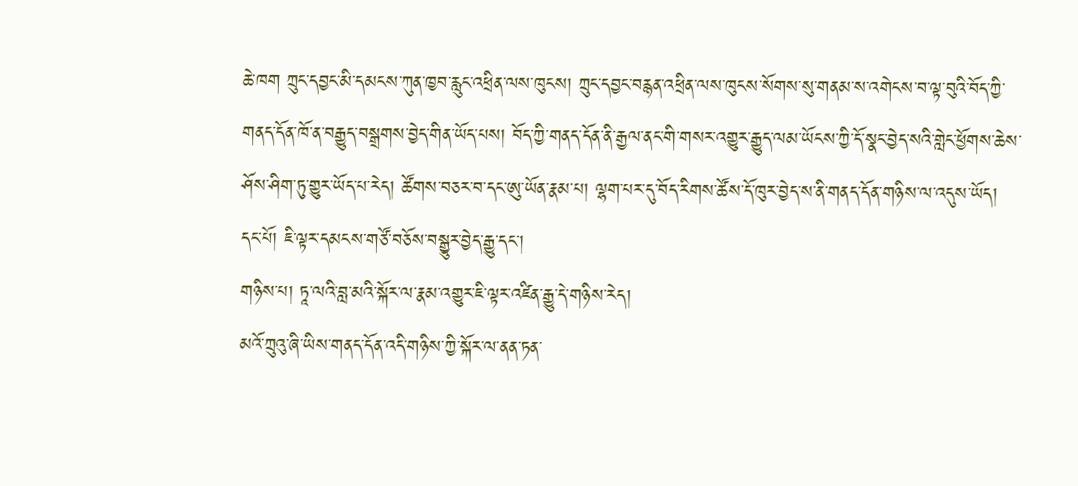ཆེ་ཁག ཀྲུང་དབྱང་མི་དམངས་ཀུན་ཁྱབ་རླུང་འཕྲིན་ལས་ཁུངས། ཀྲུང་དབྱང་བརྙན་འཕྲིན་ལས་ཁུངས་སོགས་སུ་གནམ་ས་འགེངས་བ་ལྟ་བུའི་བོད་ཀྱི་གནད་དོན་ཁོ་ན་བརྒྱུད་བསྒྲགས་བྱེད་གིན་ཡོད་པས། བོད་ཀྱི་གནད་དོན་ནི་རྒྱལ་ནང་གི་གསར་འགྱུར་རྒྱུད་ལམ་ཡོངས་ཀྱི་དོ་སྣང་བྱེད་སའི་གླེང་ཕྱོགས་ཆེས་ཤོས་ཤིག་ཏུ་གྱུར་ཡོད་པ་རེད། ཚོགས་བཅར་བ་དང་ཨུ་ཡོན་རྣམ་པ། ལྷག་པར་དུ་བོད་རིགས་ཚོས་དོ་ཁུར་བྱེད་ས་ནི་གནད་དོན་གཉིས་ལ་འདུས་ཡོད།
དང་པོ། ཇི་ལྟར་དམངས་གཙོ་བཅོས་བསྒྱུར་བྱེད་རྒྱུ་དང་།
གཉིས་པ། ཏཱ་ལའི་བླ་མའི་སྐོར་ལ་རྣམ་འགྱུར་ཇི་ལྟར་འཛིན་རྒྱུ་དེ་གཉིས་རེད།
མའོ་ཀྲུའུ་ཞི་ཡིས་གནད་དོན་འདི་གཉིས་ཀྱི་སྐོར་ལ་ནན་ཏན་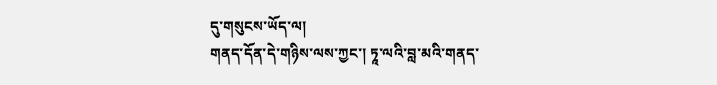དུ་གསུངས་ཡོད་ལ།
གནད་དོན་དེ་གཉིས་ལས་ཀྱང་། ཏཱ་ལའི་བླ་མའི་གནད་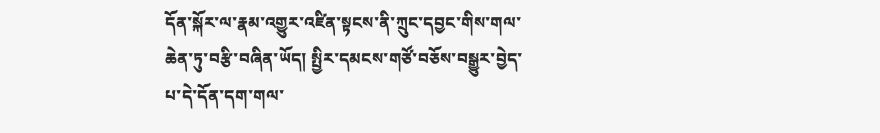དོན་སྐོར་ལ་རྣམ་འགྱུར་འཛིན་སྟངས་ནི་ཀྲུང་དབྱང་གིས་གལ་ཆེན་ཏུ་བརྩི་བཞིན་ཡོད། སྤྱིར་དམངས་གཙོ་བཅོས་བསྒྱུར་བྱེད་པ་དེ་དོན་དག་གལ་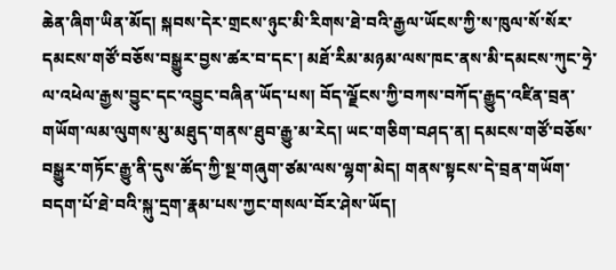ཆེན་ཞིག་ཡིན་མོད། སྐབས་དེར་གྲངས་ཉུང་མི་རིགས་ཐེ་བའི་རྒྱལ་ཡོངས་ཀྱི་ས་ཁུལ་སོ་སོར་དམངས་གཙོ་བཅོས་བསྒྱུར་བྱས་ཚར་བ་དང་། མཐོ་རིམ་མཉམ་ལས་ཁང་ནས་མི་དམངས་ཀུང་ཧྲེ་ལ་འཕེལ་རྒྱས་བྱུང་དང་འབྱུང་བཞིན་ཡོད་པས། བོད་ལྗོངས་ཀྱི་བཀས་བཀོད་རྒྱུད་འཛིན་བྲན་གཡོག་ལམ་ལུགས་མུ་མཐུད་གནས་ཐུབ་རྒྱུ་མ་རེད། ཡང་གཅིག་བཤད་ན། དམངས་གཙོ་བཅོས་བསྒྱུར་གཏོང་རྒྱུ་ནི་དུས་ཚོད་ཀྱི་སྔ་གཞུག་ཙམ་ལས་ལྷག་མེད། གནས་སྟངས་དེ་བྲན་གཡོག་བདག་པོ་ཐེ་བའི་སྐུ་དྲག་རྣམ་པས་ཀྱང་གསལ་བོར་ཤེས་ཡོད།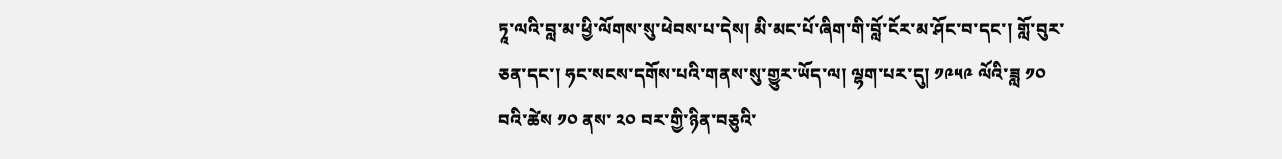ཏཱ་ལའི་བླ་མ་ཕྱི་ལོགས་སུ་ཕེབས་པ་དེས། མི་མང་པོ་ཞིག་གི་བློ་ངོར་མ་ཤོང་བ་དང་། གློ་བུར་ཅན་དང་། ཧང་སངས་དགོས་པའི་གནས་སུ་གྱུར་ཡོད་ལ། ལྷག་པར་དུ། ༡༩༥༩ ལོའི་ཟླ ༡༠ བའི་ཚེས ༡༠ ནས་ ༢༠ བར་གྱི་ཉིན་བཅུའི་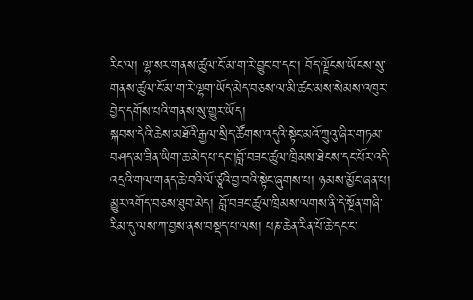རིང་ལ། ལྷ་སར་གནས་ཚུལ་ངོ་མ་ག་རེ་བྱུང་བ་དང་། བོད་ལྗོངས་ཡོངས་སུ་གནས་ཚུལ་ངོ་མ་ག་རེ་ལྷག་ཡོད་མེད་བཅས་ལ་མི་ཚང་མས་སེམས་འཁུར་བྱེད་དགོས་པའི་གནས་སུ་གྱུར་ཡོད།
སྐབས་དེའི་ཆེས་མཐོའི་རྒྱལ་སྲིད་ཚོགས་འདུའི་སྟེང་མའོ་ཀྲུའུ་ཞིར་གཏམ་བཤད་མ་ཟིན་ཡིག་ཆ་མེད་པ་དང་།བློ་བཟང་ཚུལ་ཁྲིམས་ཐེངས་དང་པོར་འདི་འདྲའི་གལ་གནད་ཆེ་བའི་ལོ་ཙཱའི་བྱ་བའི་སྟེང་ཞུགས་པ། ཉམས་མྱོང་ཞན་པ། མྱུར་འགོད་བཅས་ཐུབ་མེད། བློ་བཟང་ཚུལ་ཁྲིམས་ལགས་ནི་དེ་སྔོན་གཞི་རིམ་དུ་ལས་ཀ་བྱས་ནས་བསྡད་པ་ལས། པཎ་ཆེན་རིན་པོ་ཆེ་དང་ང་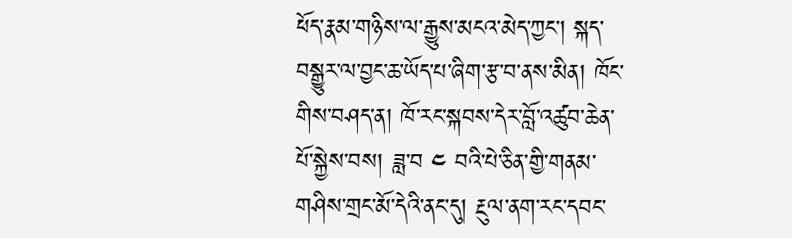ཕོད་རྣམ་གཉིས་ལ་རྒྱུས་མངའ་མེད་ཀྱང་། སྐད་བསྒྱུར་ལ་བྱང་ཆ་ཡོད་པ་ཞིག་རྩ་བ་ནས་མིན། ཁོང་གིས་བཤད་ན། ཁོ་རང་སྐབས་དེར་བློ་འཚུབ་ཆེན་པོ་སྐྱེས་བས། ཟླ་བ ༤ བའི་པེ་ཅིན་གྱི་གནམ་གཤིས་གྲང་མོ་དེའི་ནང་དུ། རྔུལ་ནག་རང་དབང་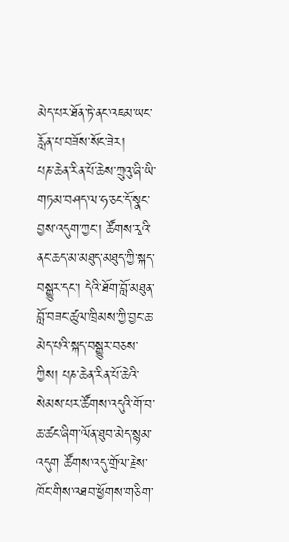མེད་པར་ཐོན་ཏེ་ནང་འཇམ་ཡང་རློན་པ་བཟོས་སོང་ཟེར།
པཎ་ཆེན་རིན་པོ་ཆེས་ཀྲུའུ་ཞི་ཡི་གཏམ་བཤད་ལ་ཧ་ཅང་དོ་སྣང་བྱས་འདུག་ཀྱང་། ཚོགས་རྭའི་ནང་ཆད་མ་མཐུད་མཐུད་ཀྱི་སྐད་བསྒྱུར་དང་། དེའི་ཐོག་བློ་མཐུན་བློ་བཟང་ཚུལ་ཁྲིམས་ཀྱི་བྱང་ཆ་མེད་པའི་སྐད་བསྒྱུར་བཅས་ཀྱིས། པཎ་ཆེན་རིན་པོ་ཆེའི་སེམས་པར་ཚོགས་འདུའི་གོ་བ་ཆ་ཚང་ཞིག་ལོན་ཐུབ་མེད་སྙམ་འདུག ཚོགས་འདུ་གྲོལ་རྗེས་ཁོང་གིས་འཐབ་ཕྱོགས་གཅིག་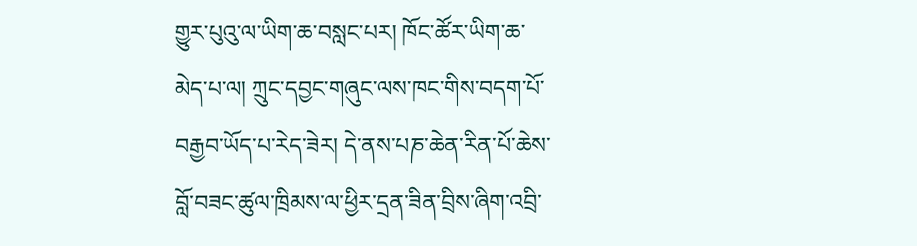གྱུར་པུའུ་ལ་ཡིག་ཆ་བསླང་པར། ཁོང་ཚོར་ཡིག་ཆ་མེད་པ་ལ། ཀྲུང་དབྱང་གཞུང་ལས་ཁང་གིས་བདག་པོ་བརྒྱབ་ཡོད་པ་རེད་ཟེར། དེ་ནས་པཎ་ཆེན་རིན་པོ་ཆེས་བློ་བཟང་ཚུལ་ཁྲིམས་ལ་ཕྱིར་དྲན་ཟིན་བྲིས་ཞིག་འབྲི་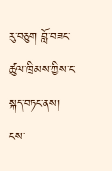རུ་བཅུག བློ་བཟང་ཚུལ་ཁྲིམས་ཀྱིས་ང་སྐད་བཏང་ནས། ངས་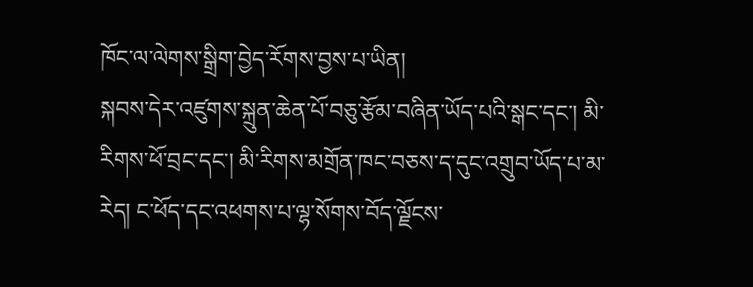ཁོང་ལ་ལེགས་སྒྲིག་བྱེད་རོགས་བྱས་པ་ཡིན།
སྐབས་དེར་འཛུགས་སྐྲུན་ཆེན་པོ་བཅུ་རྩོམ་བཞིན་ཡོད་པའི་སྒང་དང་། མི་རིགས་ཕོ་བྲང་དང་། མི་རིགས་མགྲོན་ཁང་བཅས་ད་དུང་འགྲུབ་ཡོད་པ་མ་རེད། ང་ཕོད་དང་འཕགས་པ་ལྷ་སོགས་བོད་ལྗོངས་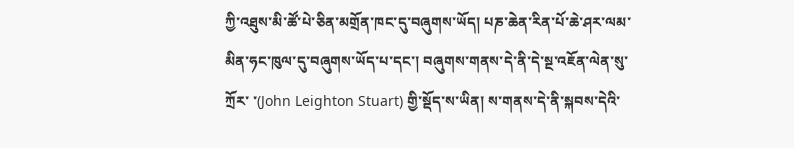ཀྱི་འཐུས་མི་ཚོ་པེ་ཅིན་མགྲོན་ཁང་དུ་བཞུགས་ཡོད། པཎ་ཆེན་རིན་པོ་ཆེ་ཤར་ལམ་མིན་ཧང་ཁུལ་དུ་བཞུགས་ཡོད་པ་དང་། བཞུགས་གནས་དེ་ནི་དེ་སྔ་འཇོན་ལེན་སུ་ཀྲོར་ ་(John Leighton Stuart) གྱི་སྡོད་ས་ཡིན། ས་གནས་དེ་ནི་སྐབས་དེའི་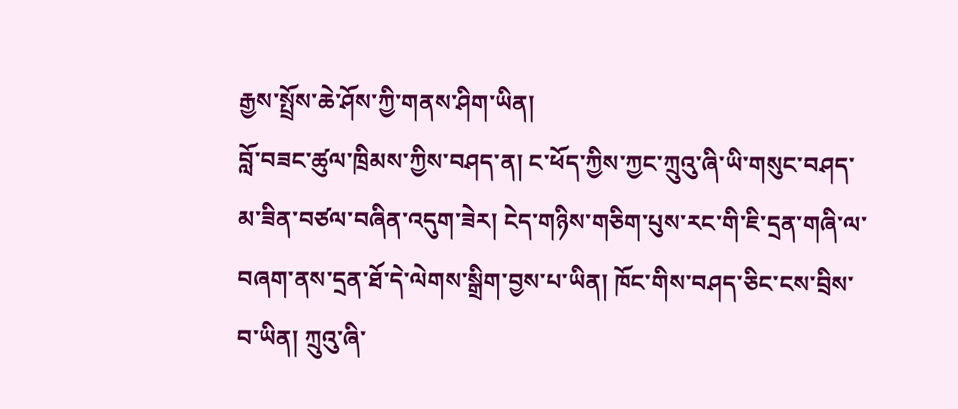རྒྱས་སྤྲོས་ཆེ་ཤོས་ཀྱི་གནས་ཤིག་ཡིན།
བློ་བཟང་ཚུལ་ཁྲིམས་ཀྱིས་བཤད་ན། ང་ཕོད་ཀྱིས་ཀྱང་ཀྲུའུ་ཞི་ཡི་གསུང་བཤད་མ་ཟིན་བཙལ་བཞིན་འདུག་ཟེར། ངེད་གཉིས་གཅིག་པུས་རང་གི་ཇི་དྲན་གཞི་ལ་བཞག་ནས་དྲན་ཐོ་དེ་ལེགས་སྒྲིག་བྱས་པ་ཡིན། ཁོང་གིས་བཤད་ཅིང་ངས་བྲིས་བ་ཡིན། ཀྲུའུ་ཞི་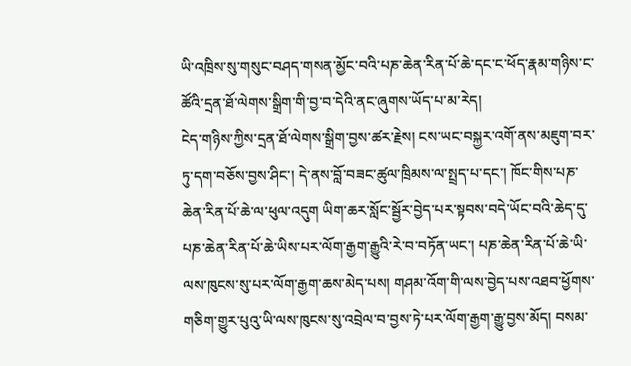ཡི་འཁྲིས་སུ་གསུང་བཤད་གསན་མྱོང་བའི་པཎ་ཆེན་རིན་པོ་ཆེ་དང་ང་ཕོད་རྣམ་གཉིས་ང་ཚོའི་དྲན་ཐོ་ལེགས་སྒྲིག་གི་བྱ་བ་དེའི་ནང་ཞུགས་ཡོད་པ་མ་རེད།
ངེད་གཉིས་ཀྱིས་དྲན་ཐོ་ལེགས་སྒྲིག་བྱས་ཚར་རྗེས། ངས་ཡང་བསྐྱར་འགོ་ནས་མཇུག་བར་ཏུ་དག་བཅོས་བྱས་ཤིང་། དེ་ནས་བློ་བཟང་ཚུལ་ཁྲིམས་ལ་སྤྲད་པ་དང་། ཁོང་གིས་པཎ་ཆེན་རིན་པོ་ཆེ་ལ་ཕུལ་འདུག ཡིག་ཆར་སློང་སྦྱོར་བྱེད་པར་སྟབས་བདེ་ཡོང་བའི་ཆེད་དུ་པཎ་ཆེན་རིན་པོ་ཆེ་ཡིས་པར་ལོག་རྒྱག་རྒྱུའི་རེ་བ་བཏོན་ཡང་། པཎ་ཆེན་རིན་པོ་ཆེ་ཡི་ལས་ཁུངས་སུ་པར་ལོག་རྒྱག་ཆས་མེད་པས། གཤམ་འོག་གི་ལས་བྱེད་པས་འཐབ་ཕྱོགས་གཅིག་གྱུར་པུའུ་ཡི་ལས་ཁུངས་སུ་འབྲེལ་བ་བྱས་ཏེ་པར་ལོག་རྒྱག་རྒྱུ་བྱས་མོད། བསམ་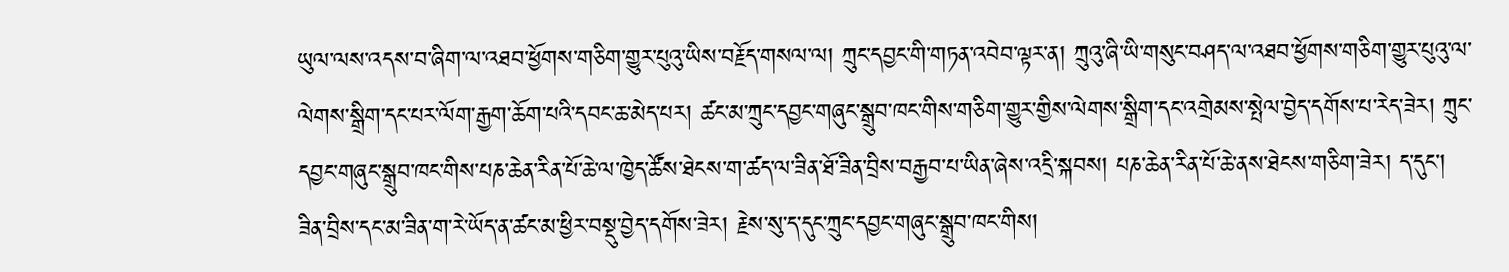ཡུལ་ལས་འདས་བ་ཞིག་ལ་འཐབ་ཕྱོགས་གཅིག་གྱུར་པུའུ་ཡིས་བརྗོད་གསལ་ལ། ཀྲུང་དབྱང་གི་གཏན་འབེབ་ལྟར་ན། ཀྲུའུ་ཞི་ཡི་གསུང་བཤད་ལ་འཐབ་ཕྱོགས་གཅིག་གྱུར་པུའུ་ལ་ལེགས་སྒྲིག་དང་པར་ལོག་རྒྱག་ཆོག་པའི་དབང་ཆ་མེད་པར། ཚང་མ་ཀྲུང་དབྱང་གཞུང་སྒྲུབ་ཁང་གིས་གཅིག་གྱུར་གྱིས་ལེགས་སྒྲིག་དང་འགྲེམས་སྤེལ་བྱེད་དགོས་པ་རེད་ཟེར། ཀྲུང་དབྱང་གཞུང་སྒྲུབ་ཁང་གིས་པཎ་ཆེན་རིན་པོ་ཆེ་ལ་ཁྱེད་ཚོས་ཐེངས་ག་ཚད་ལ་ཟིན་ཐོ་ཟིན་བྲིས་བརྒྱབ་པ་ཡིན་ཞེས་འདྲི་སྐབས། པཎ་ཆེན་རིན་པོ་ཆེ་ནས་ཐེངས་གཅིག་ཟེར། ད་དུང་། ཟིན་བྲིས་དང་མ་ཟིན་ག་རེ་ཡོད་ན་ཚང་མ་ཕྱིར་བསྡུ་བྱེད་དགོས་ཟེར། རྗེས་སུ་ད་དུང་ཀྲུང་དབྱང་གཞུང་སྒྲུབ་ཁང་གིས།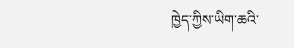ཁྱེད་ཀྱིས་ཡིག་ཆའི་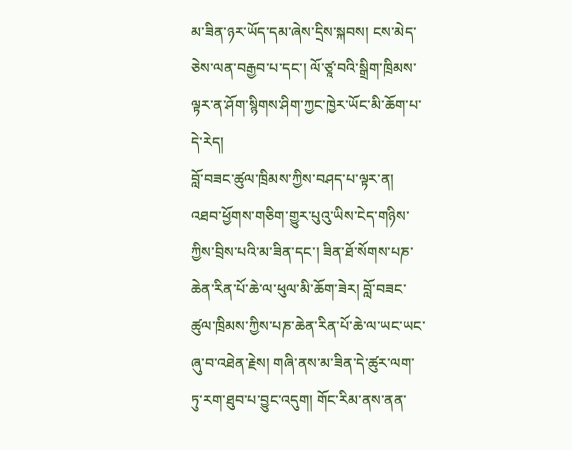མ་ཟིན་ཉར་ཡོད་དམ་ཞེས་དྲིས་སྐབས། ངས་མེད་ཅེས་ལན་བརྒྱབ་པ་དང་། ལོ་ཙཱ་བའི་སྒྲིག་ཁྲིམས་ལྟར་ན་ཤོག་སྙིགས་ཤིག་ཀྱང་ཁྱེར་ཡོང་མི་ཆོག་པ་དེ་རེད།
བློ་བཟང་ཚུལ་ཁྲིམས་ཀྱིས་བཤད་པ་ལྟར་ན། འཐབ་ཕྱོགས་གཅིག་གྱུར་པུའུ་ཡིས་ངེད་གཉིས་ཀྱིས་བྲིས་པའི་མ་ཟིན་དང་། ཟིན་ཐོ་སོགས་པཎ་ཆེན་རིན་པོ་ཆེ་ལ་ཕུལ་མི་ཆོག་ཟེར། བློ་བཟང་ཚུལ་ཁྲིམས་ཀྱིས་པཎ་ཆེན་རིན་པོ་ཆེ་ལ་ཡང་ཡང་ཞུ་བ་འཐེན་རྗེས། གཞི་ནས་མ་ཟིན་དེ་ཚུར་ལག་ཏུ་རག་ཐུབ་པ་བྱུང་འདུག། གོང་རིམ་ནས་ནན་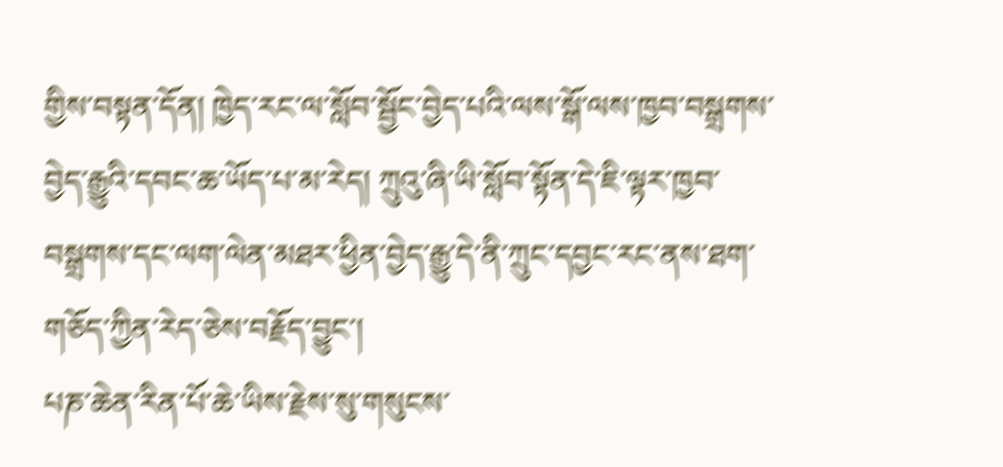གྱིས་བསྟན་དོན། ཁྱེད་རང་ལ་སློབ་སྦྱོང་བྱེད་པའི་ལས་སྒོ་ལས་ཁྱབ་བསྒྲགས་བྱེད་རྒྱུའི་དབང་ཆ་ཡོད་པ་མ་རེད། ཀྲུའུ་ཞི་ཡི་སློབ་སྟོན་དེ་ཇི་ལྟར་ཁྱབ་བསྒྲགས་དང་ལག་ལེན་མཐར་ཕྱིན་བྱེད་རྒྱུ་དེ་ནི་ཀྲུང་དབྱང་རང་ནས་ཐག་གཅོད་ཀྱིན་རེད་ཅེས་བརྗོད་བྱུང་།
པཎ་ཆེན་རིན་པོ་ཆེ་ཡིས་རྗེས་སུ་གསུངས་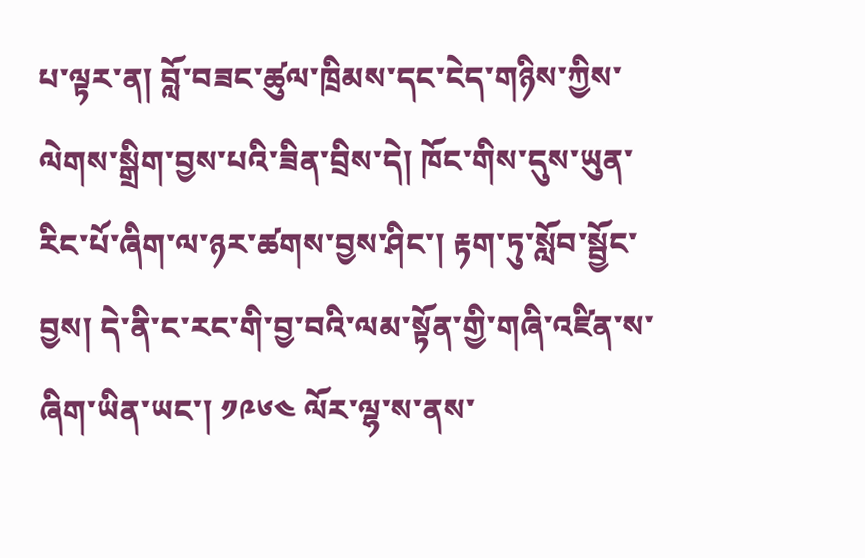པ་ལྟར་ན། བློ་བཟང་ཚུལ་ཁྲིམས་དང་ངེད་གཉིས་ཀྱིས་ལེགས་སྒྲིག་བྱས་པའི་ཟིན་བྲིས་དེ། ཁོང་གིས་དུས་ཡུན་རིང་པོ་ཞིག་ལ་ཉར་ཚགས་བྱས་ཤིང་། རྟག་ཏུ་སློབ་སྦྱོང་བྱས། དེ་ནི་ང་རང་གི་བྱ་བའི་ལམ་སྟོན་གྱི་གཞི་འཛིན་ས་ཞིག་ཡིན་ཡང་། ༡༩༦༤ ལོར་ལྷ་ས་ནས་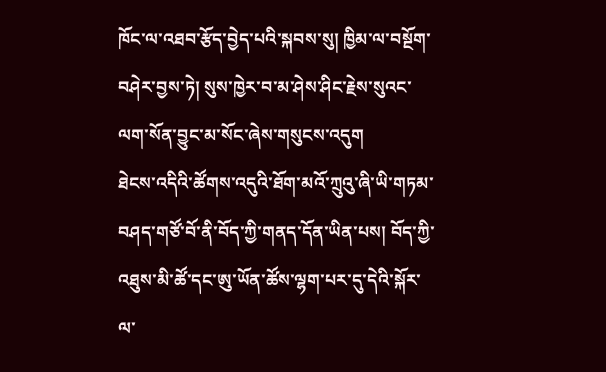ཁོང་ལ་འཐབ་རྩོད་བྱེད་པའི་སྐབས་སུ། ཁྱིམ་ལ་བསྔོག་བཤེར་བྱས་ཏེ། སུས་ཁྱེར་བ་མ་ཤེས་ཤིང་རྗེས་སུའང་ལག་སོན་བྱུང་མ་སོང་ཞེས་གསུངས་འདུག
ཐེངས་འདིའི་ཚོགས་འདུའི་ཐོག་མའོ་ཀྲུའུ་ཞི་ཡི་གཏམ་བཤད་གཙོ་བོ་ནི་བོད་ཀྱི་གནད་དོན་ཡིན་པས། བོད་ཀྱི་འཐུས་མི་ཚོ་དང་ཨུ་ཡོན་ཚོས་ལྷག་པར་དུ་དེའི་སྐོར་ལ་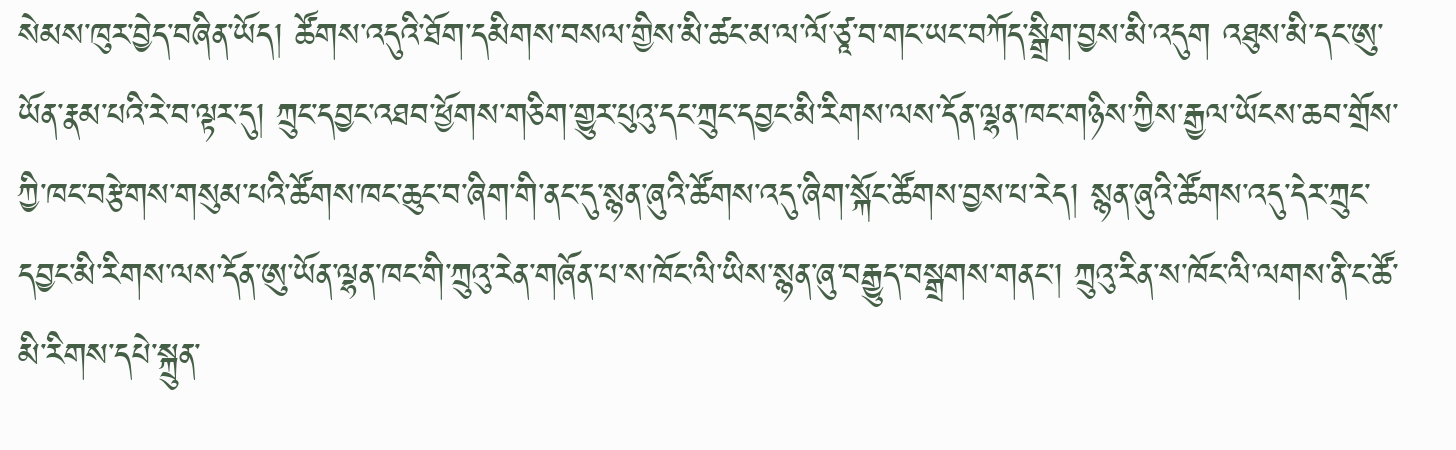སེམས་ཁུར་བྱེད་བཞིན་ཡོད། ཚོགས་འདུའི་ཐོག་དམིགས་བསལ་གྱིས་མི་ཚང་མ་ལ་ལོ་ཙཱ་བ་གང་ཡང་བཀོད་སྒྲིག་བྱས་མི་འདུག འཐུས་མི་དང་ཨུ་ཡོན་རྣམ་པའི་རེ་བ་ལྟར་དུ། ཀྲུང་དབྱང་འཐབ་ཕྱོགས་གཅིག་གྱུར་པུའུ་དང་ཀྲུང་དབྱང་མི་རིགས་ལས་དོན་ལྷན་ཁང་གཉིས་ཀྱིས་རྒྱལ་ཡོངས་ཆབ་གྲོས་ཀྱི་ཁང་བརྩེགས་གསུམ་པའི་ཚོགས་ཁང་ཆུང་བ་ཞིག་གི་ནང་དུ་སྙན་ཞུའི་ཚོགས་འདུ་ཞིག་སྐོང་ཚོགས་བྱས་པ་རེད། སྙན་ཞུའི་ཚོགས་འདུ་དེར་ཀྲུང་དབྱང་མི་རིགས་ལས་དོན་ཨུ་ཡོན་ལྷན་ཁང་གི་ཀྲུའུ་རེན་གཞོན་པ་ས་ཁོང་ལི་ཡིས་སྙན་ཞུ་བརྒྱུད་བསྒྲགས་གནང་། ཀྲུའུ་རིན་ས་ཁོང་ལི་ལགས་ནི་ང་ཚོ་མི་རིགས་དཔེ་སྐྲུན་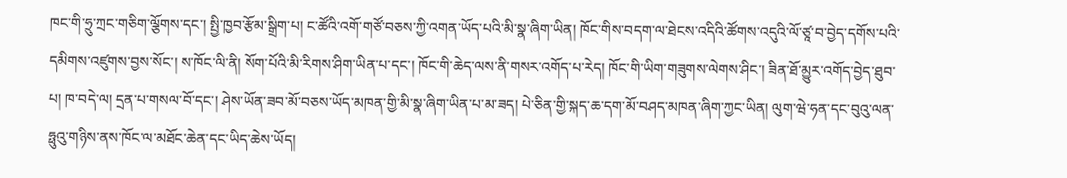ཁང་གི་ཧྲུ་ཀྲང་གཅིག་ལྕོགས་དང་། སྤྱི་ཁྱབ་རྩོམ་སྒྲིག་པ། ང་ཚོའི་འགོ་གཙོ་བཅས་ཀྱི་འགན་ཡོད་པའི་མི་སྣ་ཞིག་ཡིན། ཁོང་གིས་བདག་ལ་ཐེངས་འདིའི་ཚོགས་འདུའི་ལོ་ཙཱ་བ་བྱེད་དགོས་པའི་དམིགས་འཛུགས་བྱས་སོང་། ས་ཁོང་ལི་ནི། སོག་པོའི་མི་རིགས་ཤིག་ཡིན་པ་དང་། ཁོང་གི་ཆེད་ལས་ནི་གསར་འགོད་པ་རེད། ཁོང་གི་ཡིག་གཟུགས་ལེགས་ཤིང་། ཟིན་ཐོ་མྱུར་འགོད་བྱེད་ཐུབ་པ། ཁ་བདེ་ལ། དྲན་པ་གསལ་བོ་དང་། ཤེས་ཡོན་ཟབ་མོ་བཅས་ཡོད་མཁན་གྱི་མི་སྣ་ཞིག་ཡིན་པ་མ་ཟད། པེ་ཅིན་གྱི་སྐད་ཆ་དག་མོ་བཤད་མཁན་ཞིག་ཀྱང་ཡིན། ལུག་ཝེ་ཧན་དང་བུའུ་ལན་ཧྥུའུ་གཉིས་ནས་ཁོང་ལ་མཐོང་ཆེན་དང་ཡིད་ཆེས་ཡོད།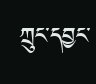ཀྲུང་དབྱང་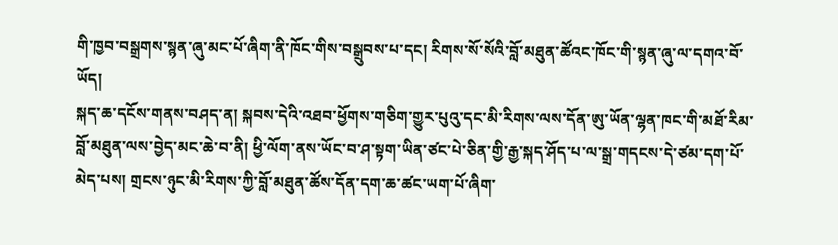གི་ཁྱབ་བསྒྲགས་སྙན་ཞུ་མང་པོ་ཞིག་ནི་ཁོང་གིས་བསྒྲུབས་པ་དང། རིགས་སོ་སོའི་བློ་མཐུན་ཚོའང་ཁོང་གི་སྙན་ཞུ་ལ་དགའ་བོ་ཡོད།
སྐད་ཆ་དངོས་གནས་བཤད་ན། སྐབས་དེའི་འཐབ་ཕྱོགས་གཅིག་གྱུར་པུའུ་དང་མི་རིགས་ལས་དོན་ཨུ་ཡོན་ལྷན་ཁང་གི་མཐོ་རིམ་བློ་མཐུན་ལས་བྱེད་མང་ཆེ་བ་ནི། ཕྱི་ལོག་ནས་ཡོང་བ་ཤ་སྟག་ཡིན་ཙང་པེ་ཅིན་གྱི་རྒྱ་སྐད་ཤོད་པ་ལ་སྒྲ་གདངས་དེ་ཙམ་དག་པོ་མེད་པས། གྲངས་ཉུང་མི་རིགས་ཀྱི་བློ་མཐུན་ཚོས་དོན་དག་ཆ་ཚང་ཡག་པོ་ཞིག་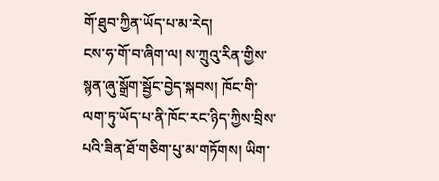གོ་ཐུབ་ཀྱིན་ཡོད་པ་མ་རེད།
ངས་ཧ་གོ་བ་ཞིག་ལ། ས་ཀྲུའུ་རིན་གྱིས་སྙན་ཞུ་སྒྲོག་སྦྱོང་བྱེད་སྐབས། ཁོང་གི་ལག་ཏུ་ཡོད་པ་ནི་ཁོང་རང་ཉིད་ཀྱིས་བྲིས་པའི་ཟིན་ཐོ་གཅིག་པུ་མ་གཏོགས། ཡིག་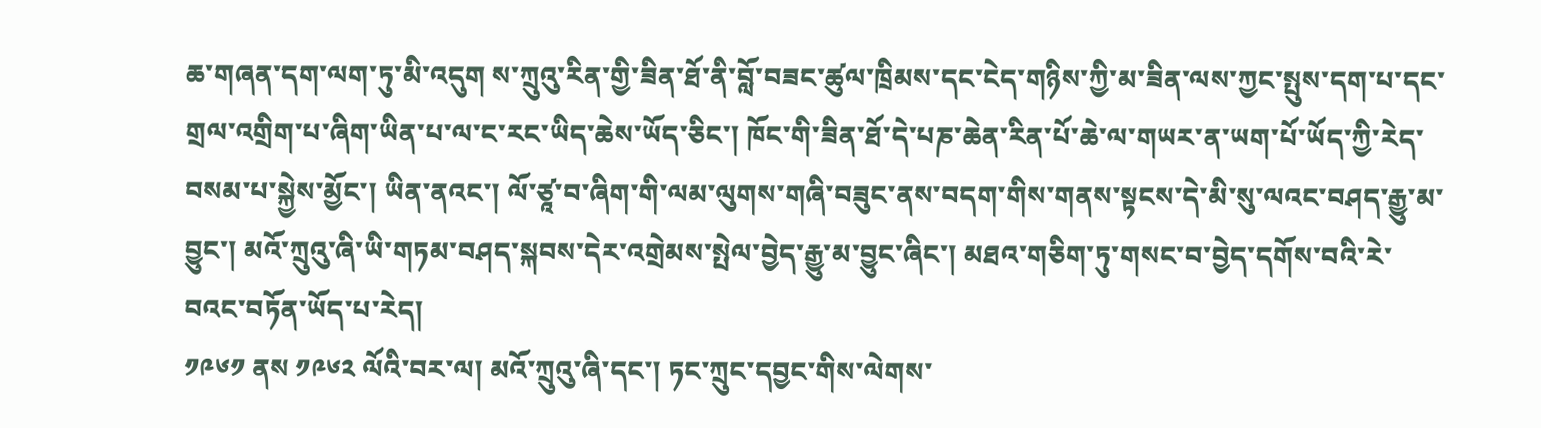ཆ་གཞན་དག་ལག་ཏུ་མི་འདུག ས་ཀྲུའུ་རིན་གྱི་ཟིན་ཐོ་ནི་བློ་བཟང་ཚུལ་ཁྲིམས་དང་ངེད་གཉིས་ཀྱི་མ་ཟིན་ལས་ཀྱང་སྤུས་དག་པ་དང་གྲལ་འགྲིག་པ་ཞིག་ཡིན་པ་ལ་ང་རང་ཡིད་ཆེས་ཡོད་ཅིང་། ཁོང་གི་ཟིན་ཐོ་དེ་པཎ་ཆེན་རིན་པོ་ཆེ་ལ་གཡར་ན་ཡག་པོ་ཡོད་ཀྱི་རེད་བསམ་པ་སྐྱེས་མྱོང་། ཡིན་ནའང་། ལོ་ཙཱ་བ་ཞིག་གི་ལམ་ལུགས་གཞི་བཟུང་ནས་བདག་གིས་གནས་སྟངས་དེ་མི་སུ་ལའང་བཤད་རྒྱུ་མ་བྱུང་། མའོ་ཀྲུའུ་ཞི་ཡི་གཏམ་བཤད་སྐབས་དེར་འགྲེམས་སྤེལ་བྱེད་རྒྱུ་མ་བྱུང་ཞིང་། མཐའ་གཅིག་ཏུ་གསང་བ་བྱེད་དགོས་བའི་རེ་བའང་བཏོན་ཡོད་པ་རེད།
༡༩༦༡ ནས ༡༩༦༢ ལོའི་བར་ལ། མའོ་ཀྲུའུ་ཞི་དང་། ཏང་ཀྲུང་དབྱང་གིས་ལེགས་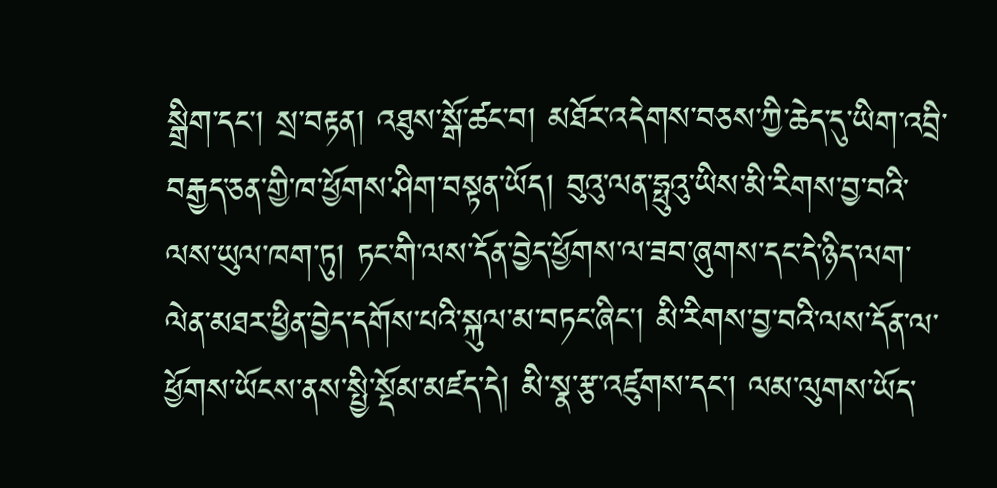སྒྲིག་དང་། སྲ་བརྟན། འཐུས་སྒོ་ཚང་བ། མཐོར་འདེགས་བཅས་ཀྱི་ཆེད་དུ་ཡིག་འབྲི་བརྒྱད་ཅན་གྱི་ཁ་ཕྱོགས་ཤིག་བསྟན་ཡོད། བུའུ་ལན་ཧྥུའུ་ཡིས་མི་རིགས་བྱ་བའི་ལས་ཡུལ་ཁག་ཏུ། ཏང་གི་ལས་དོན་བྱེད་ཕྱོགས་ལ་ཟབ་ཞུགས་དང་དེ་ཉིད་ལག་ལེན་མཐར་ཕྱིན་བྱེད་དགོས་པའི་སྐུལ་མ་བཏང་ཞིང་། མི་རིགས་བྱ་བའི་ལས་དོན་ལ་ཕྱོགས་ཡོངས་ནས་སྤྱི་སྡོམ་མཛད་དེ། མི་སྣ་རྩ་འཛུགས་དང་། ལམ་ལུགས་ཡོད་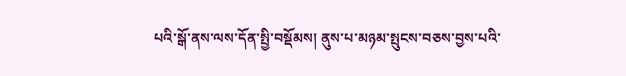པའི་སྒོ་ནས་ལས་དོན་སྤྱི་བསྡོམས། ནུས་པ་མཉམ་སྤུངས་བཅས་བྱས་པའི་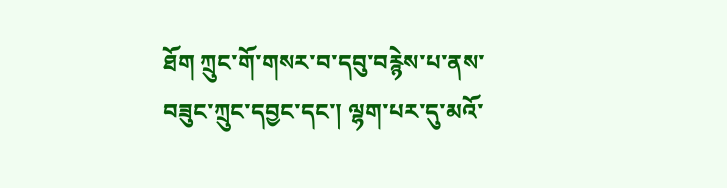ཐོག ཀྲུང་གོ་གསར་བ་དབུ་བརྙེས་པ་ནས་བཟུང་ཀྲུང་དབྱང་དང་། ལྷག་པར་དུ་མའོ་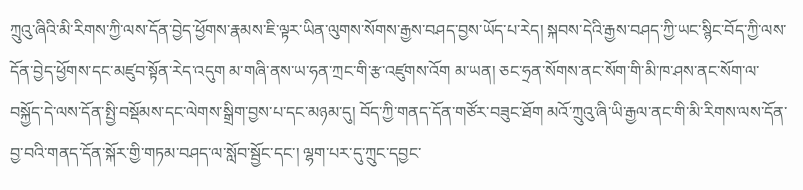ཀྲུའུ་ཞིའི་མི་རིགས་ཀྱི་ལས་དོན་བྱེད་ཕྱོགས་རྣམས་ཇི་ལྟར་ཡིན་ལུགས་སོགས་རྒྱས་བཤད་བྱས་ཡོད་པ་རེད། སྐབས་དེའི་རྒྱས་བཤད་ཀྱི་ཡང་སྙིང་བོད་ཀྱི་ལས་དོན་བྱེད་ཕྱོགས་དང་མཛུབ་སྟོན་རེད་འདུག མ་གཞི་ནས་ཡ་ཧན་ཀྲང་གི་རྩ་འཛུགས་འོག མ་ཡན། ཅང་ཧྲན་སོགས་ནང་སོག་གི་མི་ཁ་ཤས་ནང་སོག་ལ་བསྐྱོད་དེ་ལས་དོན་སྤྱི་བསྡོམས་དང་ལེགས་སྒྲིག་བྱས་པ་དང་མཉམ་དུ། བོད་ཀྱི་གནད་དོན་གཙོར་བཟུང་ཐོག མའོ་ཀྲུའུ་ཞི་ཡི་རྒྱལ་ནང་གི་མི་རིགས་ལས་དོན་བྱ་བའི་གནད་དོན་སྐོར་གྱི་གཏམ་བཤད་ལ་སློབ་སྦྱོང་དང་། ལྷག་པར་དུ་ཀྲུང་དབྱང་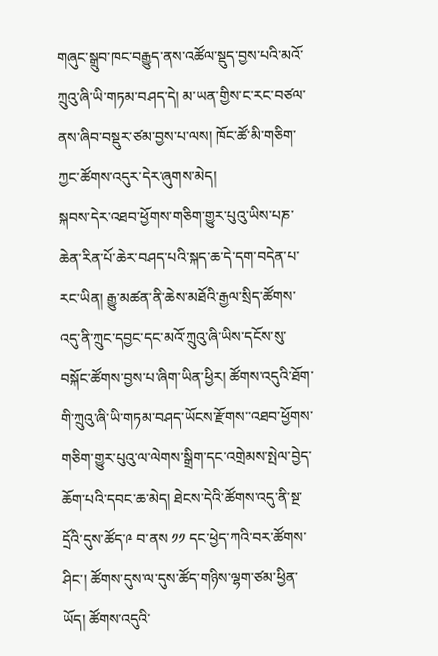གཞུང་སྒྲུབ་ཁང་བརྒྱུད་ནས་འཚོལ་སྡུད་བྱས་པའི་མའོ་ཀྲུའུ་ཞི་ཡི་གཏམ་བཤད་དེ། མ་ཡན་གྱིས་ང་རང་བཙལ་ནས་ཞིབ་བསྡུར་ཙམ་བྱས་པ་ལས། ཁོང་ཚོ་མི་གཅིག་ཀྱང་ཚོགས་འདུར་དེར་ཞུགས་མེད།
སྐབས་དེར་འཐབ་ཕྱོགས་གཅིག་གྱུར་པུའུ་ཡིས་པཎ་ཆེན་རིན་པོ་ཆེར་བཤད་པའི་སྐད་ཆ་དེ་དག་བདེན་པ་རང་ཡིན། རྒྱུ་མཚན་ནི་ཆེས་མཐོའི་རྒྱལ་སྲིད་ཚོགས་འདུ་ནི་ཀྲུང་དབྱང་དང་མའོ་ཀྲུའུ་ཞི་ཡིས་དངོས་སུ་བསྐོང་ཚོགས་བྱས་པ་ཞིག་ཡིན་ཕྱིར། ཚོགས་འདུའི་ཐོག་གི་ཀྲུའུ་ཞི་ཡི་གཏམ་བཤད་ཡོངས་རྫོགས་་འཐབ་ཕྱོགས་གཅིག་གྱུར་པུའུ་ལ་ལེགས་སྒྲིག་དང་འགྲེམས་སྤེལ་བྱེད་ཆོག་པའི་དབང་ཆ་མེད། ཐེངས་དེའི་ཚོགས་འདུ་ནི་སྔ་དྲོའི་དུས་ཚོད་༩ བ་ནས ༡༡ དང་ཕྱེད་ཀའི་བར་ཚོགས་ཤིང་། ཚོགས་དུས་ལ་དུས་ཚོད་གཉིས་ལྷག་ཙམ་ཕྱིན་ཡོད། ཚོགས་འདུའི་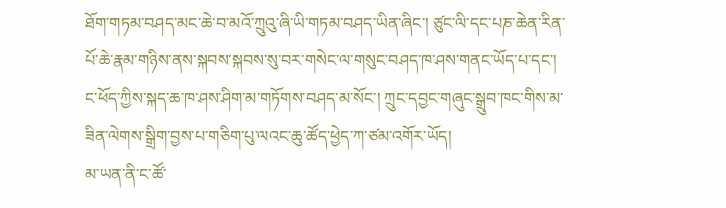ཐོག་གཏམ་བཤད་མང་ཆེ་བ་མའོ་ཀྲུའུ་ཞི་ཡི་གཏམ་བཤད་ཡིན་ཞིང་། ཙུང་ལི་དང་པཎ་ཆེན་རིན་པོ་ཆེ་རྣམ་གཉིས་ནས་སྐབས་སྐབས་སུ་བར་གསེང་ལ་གསུང་བཤད་ཁ་ཤས་གནང་ཡོད་པ་དང་། ང་ཕོད་ཀྱིས་སྐད་ཆ་ཁ་ཤས་ཤིག་མ་གཏོགས་བཤད་མ་སོང་། ཀྲུང་དབྱང་གཞུང་སྒྲུབ་ཁང་གིས་མ་ཟིན་ལེགས་སྒྲིག་བྱས་པ་གཅིག་པུ་ལའང་ཆུ་ཚོད་ཕྱེད་ཀ་ཙམ་འགོར་ཡོད།
མ་ཡན་ནི་ང་ཚོ་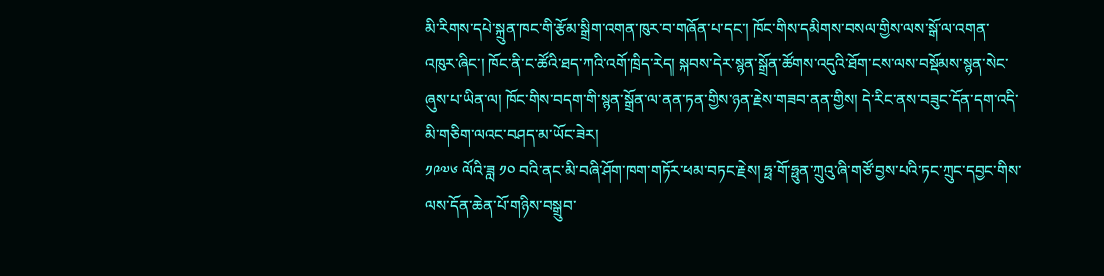མི་རིགས་དཔེ་སྐྲུན་ཁང་གི་རྩོམ་སྒྲིག་འགན་ཁུར་བ་གཞོན་པ་དང་། ཁོང་གིས་དམིགས་བསལ་གྱིས་ལས་སྒོ་ལ་འགན་འཁུར་ཞིང་། ཁོང་ནི་ང་ཚོའི་ཐད་ཀའི་འགོ་ཁྲིད་རེད། སྐབས་དེར་སྙན་སྒྲོན་ཚོགས་འདུའི་ཐོག་ངས་ལས་བསྡོམས་སྙན་སེང་ཞུས་པ་ཡིན་ལ། ཁོང་གིས་བདག་གི་སྙན་སྒྲོན་ལ་ནན་ཏན་གྱིས་ཉན་རྗེས་གཟབ་ནན་གྱིས། དེ་རིང་ནས་བཟུང་དོན་དག་འདི་མི་གཅིག་ལའང་བཤད་མ་ཡོང་ཟེར།
༡༩༧༦ ལོའི་ཟླ ༡༠ བའི་ནང་མི་བཞི་ཤོག་ཁག་གཏོར་ཕམ་བཏང་རྗེས། ཧྥ་གོ་ཧྥུན་ཀྲུའུ་ཞི་གཙོ་བྱས་པའི་ཏང་ཀྲུང་དབྱང་གིས་ལས་དོན་ཆེན་པོ་གཉིས་བསྒྲུབ་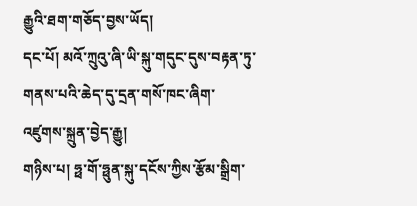རྒྱུའི་ཐག་གཅོད་བྱས་ཡོད།
དང་པོ། མའོ་ཀྲུའུ་ཞི་ཡི་སྐུ་གདུང་དུས་བརྟན་ཏུ་གནས་པའི་ཆེད་དུ་དྲན་གསོ་ཁང་ཞིག་འཛུགས་སྐྲུན་བྱེད་རྒྱུ།
གཉིས་པ། ཧྥ་གོ་ཧྥུན་སྐུ་དངོས་ཀྱིས་རྩོམ་སྒྲིག་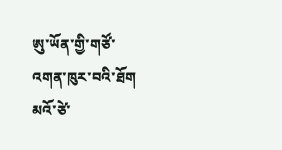ཨུ་ཡོན་གྱི་གཙོ་འགན་ཁུར་བའི་ཐོག མའོ་ཙེ་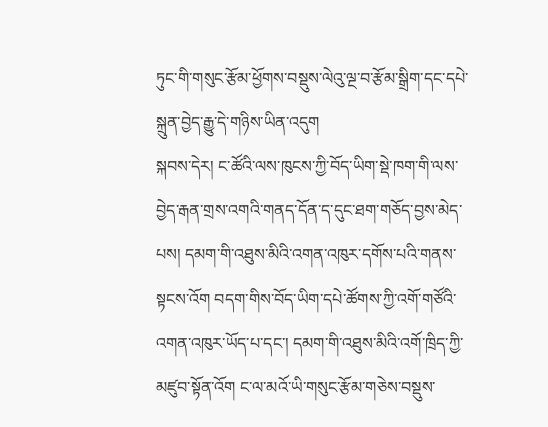ཏུང་གི་གསུང་རྩོམ་ཕྱོགས་བསྡུས་ལེའུ་ལྔ་བ་རྩོམ་སྒྲིག་དང་དཔེ་སྐྲུན་བྱེད་རྒྱུ་དེ་གཉིས་ཡིན་འདུག
སྐབས་དེར། ང་ཚོའི་ལས་ཁུངས་ཀྱི་བོད་ཡིག་སྡེ་ཁག་གི་ལས་བྱེད་རྒན་གྲས་འགའི་གནད་དོན་ད་དུང་ཐག་གཅོད་བྱས་མེད་པས། དམག་གི་འཐུས་མིའི་འགན་འཁུར་དགོས་པའི་གནས་སྟངས་འོག བདག་གིས་བོད་ཡིག་དཔེ་ཚོགས་ཀྱི་འགོ་གཙོའི་འགན་འཁུར་ཡོད་པ་དང་། དམག་གི་འཐུས་མིའི་འགོ་ཁྲིད་ཀྱི་མཛུབ་སྟོན་འོག ང་ལ་མའོ་ཡི་གསུང་རྩོམ་གཅེས་བསྡུས་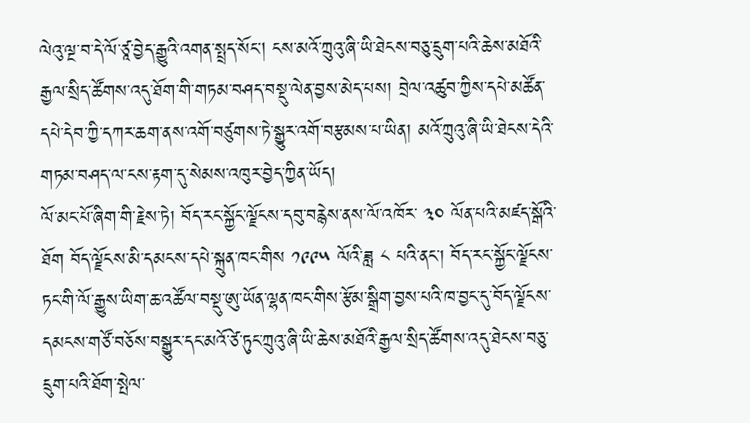ལེའུ་ལྔ་བ་དེ་ལོ་ཙཱ་བྱེད་རྒྱུའི་འགན་སྤྲད་སོང། ངས་མའོ་ཀྲུའུ་ཞི་ཡི་ཐེངས་བཅུ་དྲུག་པའི་ཆེས་མཐོའི་རྒྱལ་སྲིད་ཚོགས་འདུ་ཐོག་གི་གཏམ་བཤད་བསྡུ་ལེན་བྱས་མེད་པས། བྲེལ་འཚུབ་ཀྱིས་དཔེ་མཚོན་དཔེ་དེབ་ཀྱི་དཀར་ཆག་ནས་འགོ་བཙུགས་ཏེ་སྒྱུར་འགོ་བརྩམས་པ་ཡིན། མའོ་ཀྲུའུ་ཞི་ཡི་ཐེངས་དེའི་གཏམ་བཤད་ལ་ངས་རྟག་དུ་སེམས་འཁུར་བྱེད་ཀྱིན་ཡོད།
ལོ་མང་པོ་ཞིག་གི་རྗེས་ཏེ། བོད་རང་སྐྱོང་ལྗོངས་དབུ་བརྙེས་ནས་ལོ་འཁོར་ ༣༠ ལོན་པའི་མཛད་སྒོའི་ཐོག བོད་ལྗོངས་མི་དམངས་དཔེ་སྐྲུན་ཁང་གིས ༡༩༩༥ ལོའི་ཟླ ༨ པའི་ནང་། བོད་རང་སྐྱོང་ལྗོངས་ཏང་གི་ལོ་རྒྱུས་ཡིག་ཆ་འཚོལ་བསྡུ་ཨུ་ཡོན་ལྷན་ཁང་གིས་རྩོམ་སྒྲིག་བྱས་པའི་ཁ་བྱང་དུ་བོད་ལྗོངས་དམངས་གཙོ་བཅོས་བསྒྱུར་དང་མའོ་ཙེ་ཏུང་ཀྲུའུ་ཞི་ཡི་ཆེས་མཐོའི་རྒྱལ་སྲིད་ཚོགས་འདུ་ཐེངས་བཅུ་དྲུག་པའི་ཐོག་སྤེལ་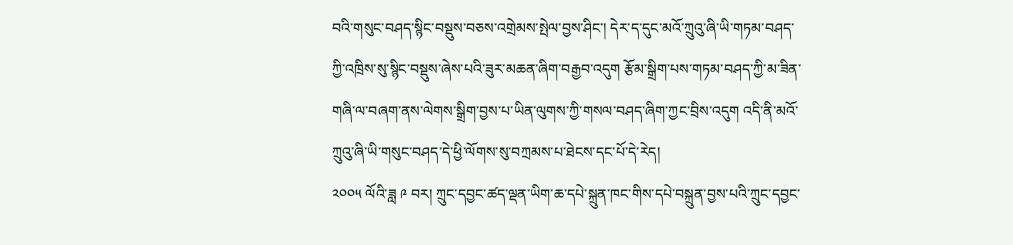བའི་གསུང་བཤད་སྙིང་བསྡུས་བཅས་འགྲེམས་སྤེལ་བྱས་ཤིང་། དེར་ད་དུང་མའོ་ཀྲུའུ་ཞི་ཡི་གཏམ་བཤད་ཀྱི་འཁྲིས་སུ་སྙིང་བསྡུས་ཞེས་པའི་ཟུར་མཆན་ཞིག་བརྒྱབ་འདུག རྩོམ་སྒྲིག་པས་གཏམ་བཤད་ཀྱི་མ་ཟིན་གཞི་ལ་བཞག་ནས་ལེགས་སྒྲིག་བྱས་པ་ཡིན་ལུགས་ཀྱི་གསལ་བཤད་ཞིག་ཀྱང་བྲིས་འདུག འདི་ནི་མའོ་ཀྲུའུ་ཞི་ཡི་གསུང་བཤད་དེ་ཕྱི་ལོགས་སུ་བཀྲམས་པ་ཐེངས་དང་པོ་དེ་རེད།
༢༠༠༥ ལོའི་ཟླ ༩ བར། ཀྲུང་དབྱང་ཚད་ལྡན་ཡིག་ཆ་དཔེ་སྐྲུན་ཁང་གིས་དཔེ་བསྐྲུན་བྱས་པའི་ཀྲུང་དབྱང་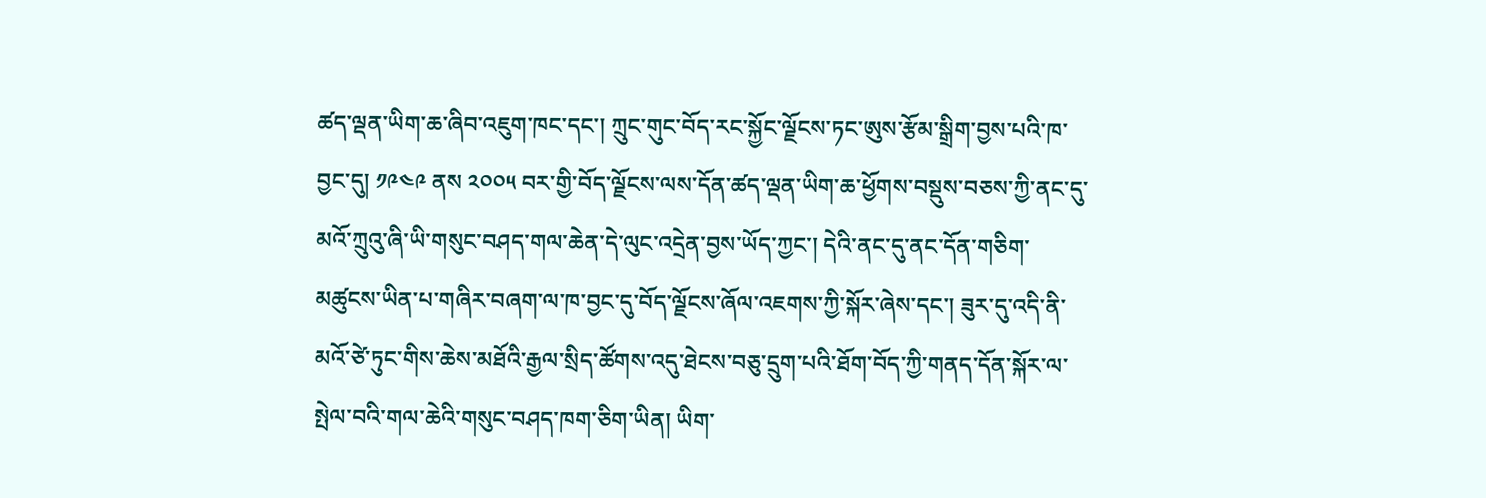ཚད་ལྡན་ཡིག་ཆ་ཞིབ་འཇུག་ཁང་དང་། ཀྲུང་གུང་བོད་རང་སྐྱོང་ལྗོངས་ཏང་ཨུས་རྩོམ་སྒྲིག་བྱས་པའི་ཁ་བྱང་དུ། ༡༩༤༩ ནས ༢༠༠༥ བར་གྱི་བོད་ལྗོངས་ལས་དོན་ཚད་ལྡན་ཡིག་ཆ་ཕྱོགས་བསྡུས་བཅས་ཀྱི་ནང་དུ་མའོ་ཀྲུའུ་ཞི་ཡི་གསུང་བཤད་གལ་ཆེན་དེ་ལུང་འདྲེན་བྱས་ཡོད་ཀྱང་། དེའི་ནང་དུ་ནང་དོན་གཅིག་མཚུངས་ཡིན་པ་གཞིར་བཞག་ལ་ཁ་བྱང་དུ་བོད་ལྗོངས་ཞོལ་འཇགས་ཀྱི་སྐོར་ཞེས་དང་། ཟུར་དུ་འདི་ནི་མའོ་ཙེ་ཏུང་གིས་ཆེས་མཐོའི་རྒྱལ་སྲིད་ཚོགས་འདུ་ཐེངས་བཅུ་དྲུག་པའི་ཐོག་བོད་ཀྱི་གནད་དོན་སྐོར་ལ་སྤེལ་བའི་གལ་ཆེའི་གསུང་བཤད་ཁག་ཅིག་ཡིན། ཡིག་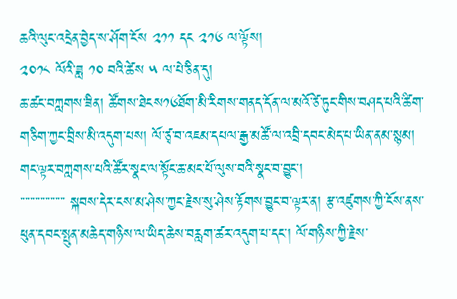ཆའི་ལུང་འདྲེན་བྱེད་ས་ཤོག་ངོས ༢༡༡ དང ༢༡༦ ལ་ལྟོས།
༢༠༡༨ ལོའི་ཟླ ༡༠ བའི་ཚེས ༥ ལ་པེ་ཅིན་དུ།
ཆ་ཚང་བཀླགས་ཟིན། ཚོགས་ཐེངས༡༦ཐོག་མི་རིགས་གནད་དོན་ལ་མའོ་ཙེ་ཏུང་གིས་བཤད་པའི་ཚིག་གཅིག་ཀྱང་བྲིས་མི་འདུག་པས། ལོ་ཙྭ་བ་འཇམ་དཔལ་རྒྱ་མཚོ་ལ་འབྲི་དབང་མེད་པ་ཡིན་ནམ་སྙམ། གང་ལྟར་བཀླགས་པའི་ཚོར་སྣང་ལ་སྟོང་ཆ་མང་པོ་ལུས་བའི་སྣང་བ་བྱུང་།
་་་་་་་་་་་་་་་་་་ སྐབས་དེར་ངས་མ་ཤེས་ཀྱང་རྗེས་སུ་ཤེས་རྟོགས་བྱུང་བ་ལྟར་ན། རྩ་འཛུགས་ཀྱི་ངོས་ནས་ཕུན་དབང་སྤུན་མཆེད་གཉིས་ལ་ཡིད་ཆེས་བརླག་ཚར་འདུག་པ་དང་། ལོ་གཉིས་ཀྱི་རྗེས་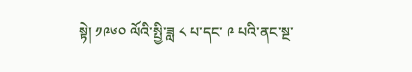སྟེ། ༡༩༦༠ ལོའི་སྤྱི་ཟླ ༨ པ་དང་ ༩ པའི་ནང་སྔ་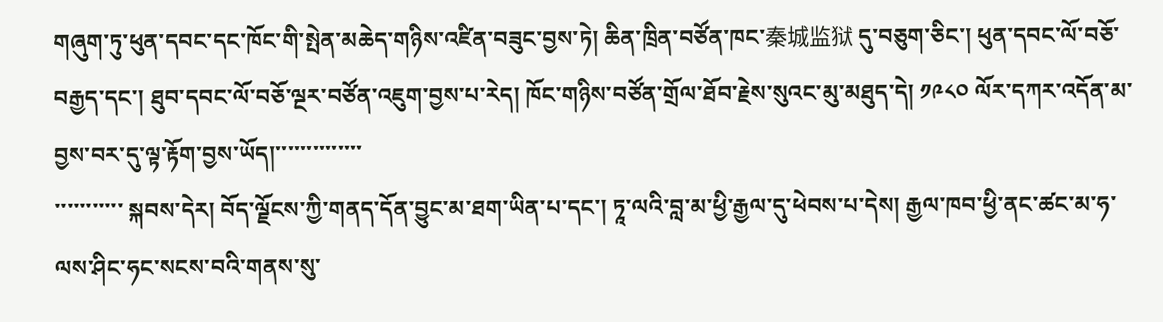གཞུག་ཏུ་ཕུན་དབང་དང་ཁོང་གི་སྤེན་མཆེད་གཉིས་འཛིན་བཟུང་བྱས་ཏེ། ཆིན་ཁྲིན་བཙོན་ཁང་秦城监狱 དུ་བཅུག་ཅིང་། ཕུན་དབང་ལོ་བཅོ་བརྒྱད་དང་། ཐུབ་དབང་ལོ་བཅོ་ལྔར་བཙོན་འཇུག་བྱས་པ་རེད། ཁོང་གཉིས་བཙོན་གྲོལ་ཐོབ་རྗེས་སུའང་མུ་མཐུད་དེ། ༡༩༨༠ ལོར་དཀར་འདོན་མ་བྱས་བར་དུ་ལྟ་རྟོག་བྱས་ཡོད།་་་་་་་་་་་་་་
་་་་་་་་་་་ སྐབས་དེར། བོད་ལྗོངས་ཀྱི་གནད་དོན་བྱུང་མ་ཐག་ཡིན་པ་དང་། ཏཱ་ལའི་བླ་མ་ཕྱི་རྒྱལ་དུ་ཕེབས་པ་དེས། རྒྱལ་ཁབ་ཕྱི་ནང་ཚང་མ་ཧ་ལས་ཤིང་ཧང་སངས་བའི་གནས་སུ་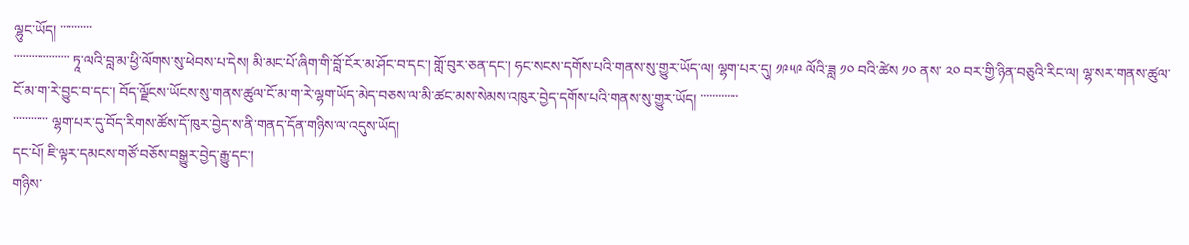ལྷུང་ཡོད། ་་་་་་་་་་་
་་་་་་་་་་་་་་་་་་་ ཏཱ་ལའི་བླ་མ་ཕྱི་ལོགས་སུ་ཕེབས་པ་དེས། མི་མང་པོ་ཞིག་གི་བློ་ངོར་མ་ཤོང་བ་དང་། གློ་བུར་ཅན་དང་། ཧང་སངས་དགོས་པའི་གནས་སུ་གྱུར་ཡོད་ལ། ལྷག་པར་དུ། ༡༩༥༩ ལོའི་ཟླ ༡༠ བའི་ཚེས ༡༠ ནས་ ༢༠ བར་གྱི་ཉིན་བཅུའི་རིང་ལ། ལྷ་སར་གནས་ཚུལ་ངོ་མ་ག་རེ་བྱུང་བ་དང་། བོད་ལྗོངས་ཡོངས་སུ་གནས་ཚུལ་ངོ་མ་ག་རེ་ལྷག་ཡོད་མེད་བཅས་ལ་མི་ཚང་མས་སེམས་འཁུར་བྱེད་དགོས་པའི་གནས་སུ་གྱུར་ཡོད། ་་་་་་་་་་་་་
་་་་་་་་་་་་ ལྷག་པར་དུ་བོད་རིགས་ཚོས་དོ་ཁུར་བྱེད་ས་ནི་གནད་དོན་གཉིས་ལ་འདུས་ཡོད།
དང་པོ། ཇི་ལྟར་དམངས་གཙོ་བཅོས་བསྒྱུར་བྱེད་རྒྱུ་དང་།
གཉིས་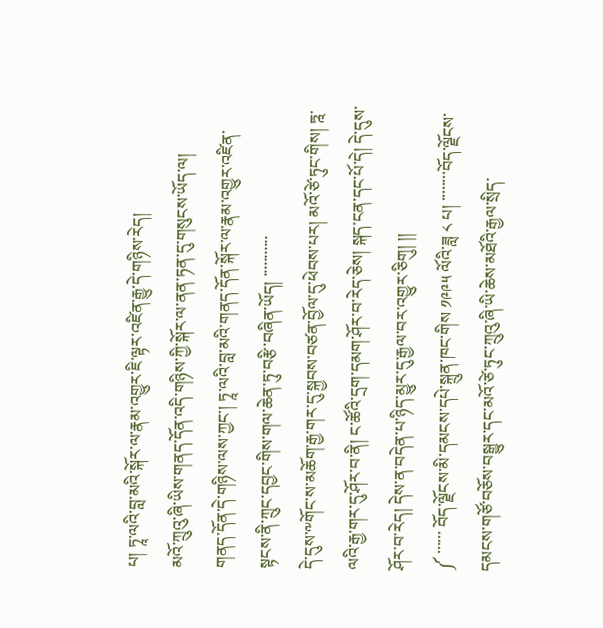པ། ཏཱ་ལའི་བླ་མའི་སྐོར་ལ་རྣམ་འགྱུར་ཇི་ལྟར་འཛིན་རྒྱུ་དེ་གཉིས་རེད།
མའོ་ཀྲུའུ་ཞི་ཡིས་གནད་དོན་འདི་གཉིས་ཀྱི་སྐོར་ལ་ནན་ཏན་དུ་གསུངས་ཡོད་ལ།
གནད་དོན་དེ་གཉིས་ལས་ཀྱང་། ཏཱ་ལའི་བླ་མའི་གནད་དོན་སྐོར་ལ་རྣམ་འགྱུར་འཛིན་སྟངས་ནི་ཀྲུང་དབྱང་གིས་གལ་ཆེན་ཏུ་བརྩི་བཞིན་ཡོད། ་་་་་་་་་་་
དེ་དུས་༸གོང་ས་མཆོག་རྒྱ་གར་དུ་སྐྱབས་བཙན་བྱོལ་དུ་ཕེབས་པར། མའོ་ཙེ་ཏུང་གིས། ཏྰ་ལའི་རྒྱ་གར་དུ་ཤོར་བ་ནི། ང་ཚོའི་དྲག་དམག་ཤོར་བ་རེད་ཅེས། སྐད་ངན་དང་པོ་དེ། དེ་དུས་ཤོར་བ་རེད། དེས་ན་བདེན་པ་ཉིད་མྱུར་དུ་རྒྱལ་བར་འགྱུར་ཅིགུ། །།
༼ ་་་་་་ བོད་ལྗོངས་མི་དམངས་དཔེ་སྐྲུན་ཁང་གིས ༡༩༩༥ ལོའི་ཟླ ༨ པ། ་་་་་་་་བོད་ལྗོངས་དམངས་གཙོ་བཅོས་བསྒྱུར་དང་མའོ་ཙེ་ཏུང་ཀྲུའུ་ཞི་ཡི་ཆེས་མཐོའི་རྒྱལ་སྲིད་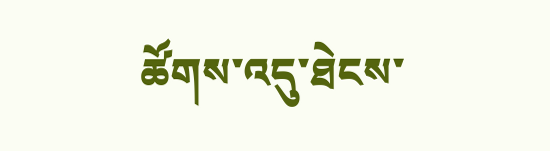ཚོགས་འདུ་ཐེངས་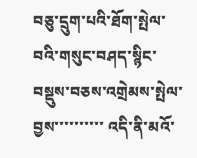བཅུ་དྲུག་པའི་ཐོག་སྤེལ་བའི་གསུང་བཤད་སྙིང་བསྡུས་བཅས་འགྲེམས་སྤེལ་བྱས་་་་་་་་་་ འདི་ནི་མའོ་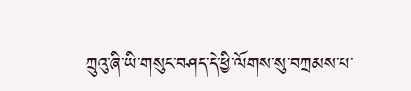ཀྲུའུ་ཞི་ཡི་གསུང་བཤད་དེ་ཕྱི་ལོགས་སུ་བཀྲམས་པ་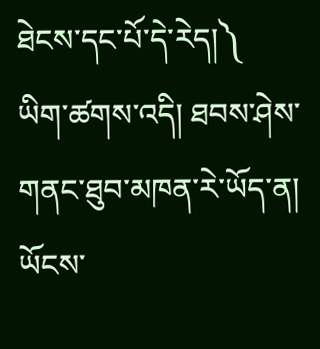ཐེངས་དང་པོ་དེ་རེད།༽
ཡིག་ཚགས་འདི། ཐབས་ཤེས་གནང་ཐུབ་མཁན་རེ་ཡོད་ན། ཡོངས་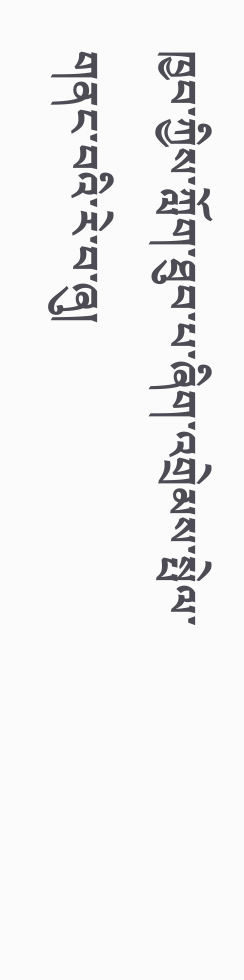ཁྱབ་ཀྱིས་ཀློག་ཐུབ་པ་ཞིག་འགྲེམས་སྤེལ་གནང་བའི་རེ་བ་ཞུ།